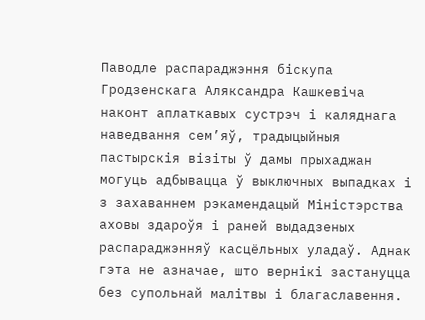Паводле распараджэння біскупа Гродзенскага Аляксандра Кашкевіча наконт аплаткавых сустрэч і каляднага наведвання сем’яў, традыцыйныя пастырскія візіты ў дамы прыхаджан могуць адбывацца ў выключных выпадках і з захаваннем рэкамендацый Міністэрства аховы здароўя і раней выдадзеных распараджэнняў касцёльных уладаў. Аднак гэта не азначае, што вернікі застануцца без супольнай малітвы і благаславення.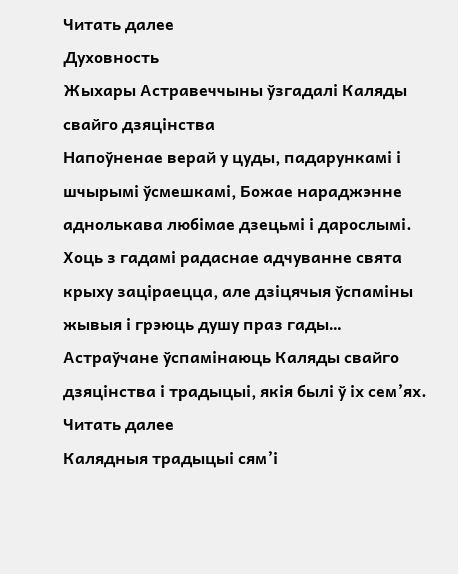Читать далее
Духовность
Жыхары Астравеччыны ўзгадалі Каляды свайго дзяцінства
Напоўненае верай у цуды, падарункамі і шчырымі ўсмешкамі, Божае нараджэнне аднолькава любімае дзецьмі і дарослымі. Хоць з гадамі радаснае адчуванне свята крыху заціраецца, але дзіцячыя ўспаміны жывыя і грэюць душу праз гады…
Астраўчане ўспамінаюць Каляды свайго дзяцінства і традыцыі, якія былі ў іх сем’ях. Читать далее
Калядныя традыцыі сям’і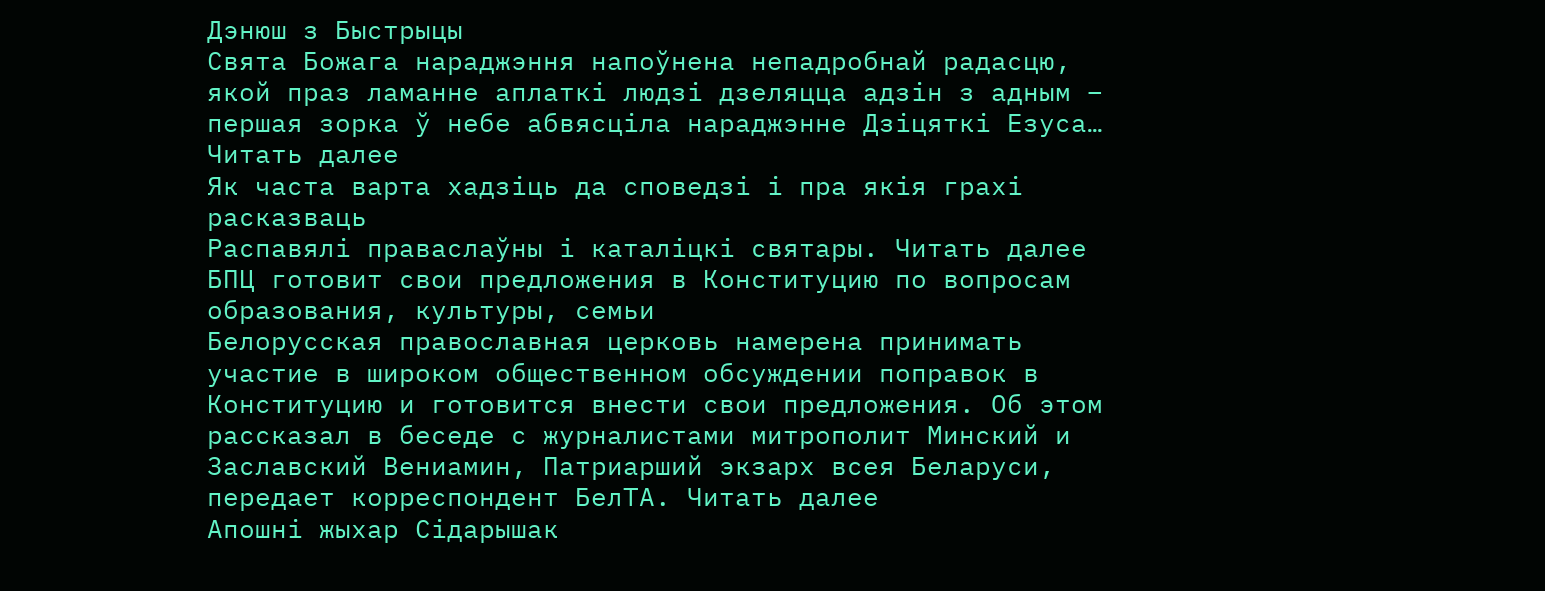Дэнюш з Быстрыцы
Свята Божага нараджэння напоўнена непадробнай радасцю, якой праз ламанне аплаткі людзі дзеляцца адзін з адным – першая зорка ў небе абвясціла нараджэнне Дзіцяткі Езуса… Читать далее
Як часта варта хадзіць да споведзі і пра якія грахі расказваць
Распавялі праваслаўны і каталіцкі святары. Читать далее
БПЦ готовит свои предложения в Конституцию по вопросам образования, культуры, семьи
Белорусская православная церковь намерена принимать участие в широком общественном обсуждении поправок в Конституцию и готовится внести свои предложения. Об этом рассказал в беседе с журналистами митрополит Минский и Заславский Вениамин, Патриарший экзарх всея Беларуси, передает корреспондент БелТА. Читать далее
Апошні жыхар Сідарышак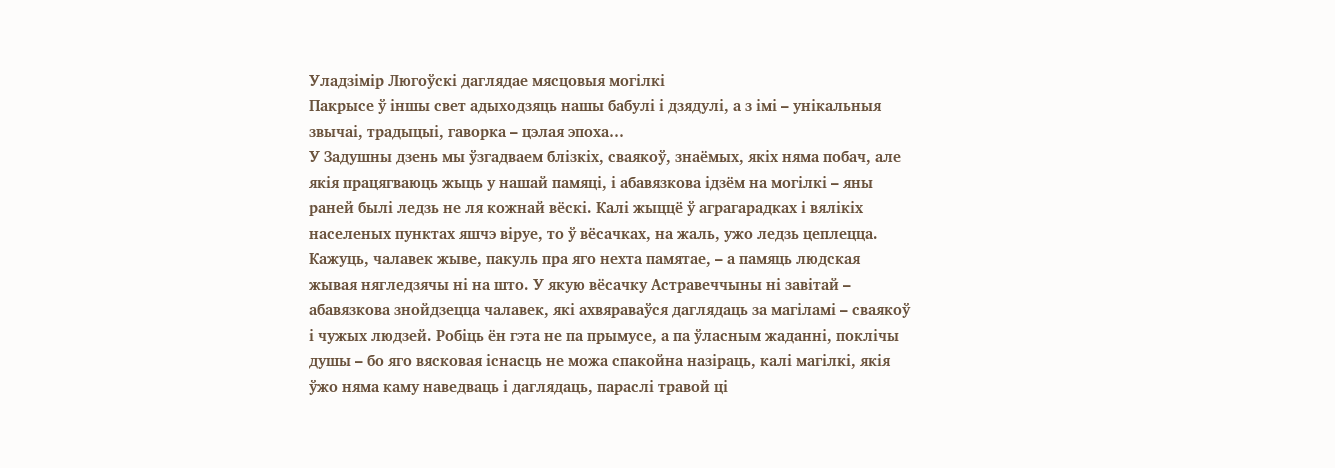Уладзімір Люгоўскі даглядае мясцовыя могілкі
Пакрысе ў іншы свет адыходзяць нашы бабулі і дзядулі, а з імі – унікальныя звычаі, традыцыі, гаворка – цэлая эпоха…
У Задушны дзень мы ўзгадваем блізкіх, сваякоў, знаёмых, якіх няма побач, але якія працягваюць жыць у нашай памяці, і абавязкова ідзём на могілкі – яны раней былі ледзь не ля кожнай вёскі. Калі жыццё ў аграгарадках і вялікіх населеных пунктах яшчэ віруе, то ў вёсачках, на жаль, ужо ледзь цеплецца.
Кажуць, чалавек жыве, пакуль пра яго нехта памятае, – а памяць людская жывая нягледзячы ні на што. У якую вёсачку Астравеччыны ні завітай – абавязкова знойдзецца чалавек, які ахвяраваўся даглядаць за магіламі – сваякоў і чужых людзей. Робіць ён гэта не па прымусе, а па ўласным жаданні, поклічы душы – бо яго вясковая існасць не можа спакойна назіраць, калі магілкі, якія ўжо няма каму наведваць і даглядаць, параслі травой ці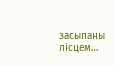засыпаны лісцем…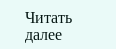Читать далее